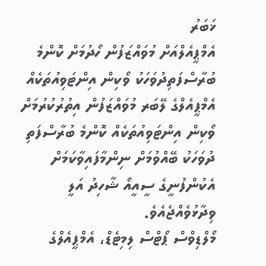ޚަބަރު
އެމްޕީއެލްއަށް މުވައްޒަފުން ހޯދުމަށް ކޮންމެ ބުރާސްފަތިދުވަހަކު ވޯކިން އިންޓަވިއުތަކެއް
އެމްޕީއެލްގެ ލޭބަރ މުވައްޒަފުން އިތުރުކުރުމަށް ވޯކިން އިންޓަވިއުތަކެއް ކޮންމެ ބުރާސްފަތި ދުވަހަކު ބޭއްވުމަށް ނިންމާފައިވާކަމަށް އެކުންފުނީގެ ސީއީއޯ ޝާހިދު އަލީ ވިދާޅުވެއްޖެއެވެ.
މޯލްޑިވްސް ޕޯޓްސް ލިމިޓެޑް، އެމްޕީއެލްގެ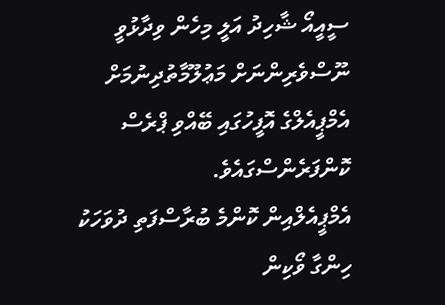ސީއީއޯ ޝާހިދު އަލީ މިހެން ވިދާޅުވީ ނޫސްވެރިންނަށް މަޢުލޫމާތުދިނުމަށް އެމްޕީއެލްގެ އޮފީހުގައި ބޭއްވި ޕްރެސް ކޮންފަރެންސްގައެވެ.
އެމްޕީއެލްއިން ކޮންމެ ބުރާސްފަތި ދުވަހަކު ހިންގާ ވޯކިން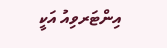އިންޓަރވިއު އަކީ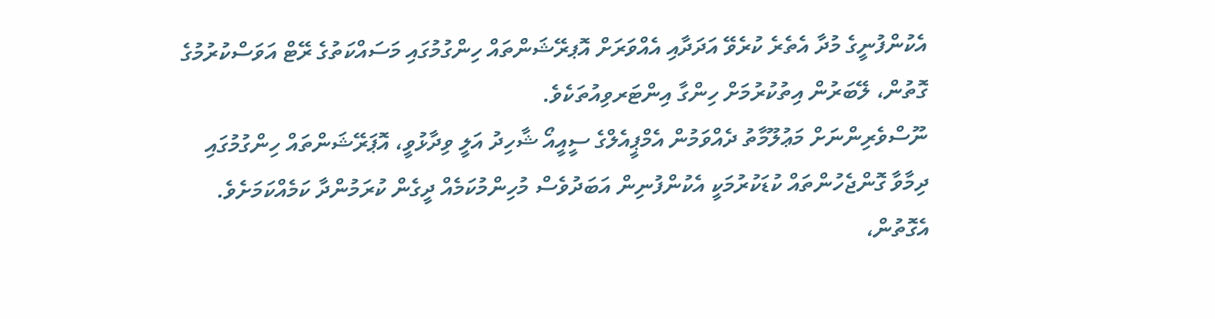އެކުންފުނީގެ މުދާ އެތެރެ ކުރެވޭ އަދަދާއި އެއްވަރަށް އޮޕރޭޝަންތައް ހިންގުމުގައި މަސައްކަތުގެ ރޭޓް އަވަސްކުރުމުގެ ގޮތުން، ލޭބަރުން އިތުކުރުމަށް ހިންގާ އިންޓަރވިއުތަކެވެ.
ނޫސްވެރިންނަށް މަޢުލޫމާތު ދެއްވަމުން އެމްޕީއެލްގެ ސީއީއޯ ޝާހިދު އަލީ ވިދާޅުވީ، އޮޕަރޭޝަންތައް ހިންގުމުގައި ދިމާވާ ގޮންޖެހުންތައް ކުޑަކުރުމަކީ އެކުންފުނިން އަބަދުވެސް މުހިންމުކަމެއް ދީގެން ކުރަމުންދާ ކަމެއްކަމަށެވެ. އެގޮތުން،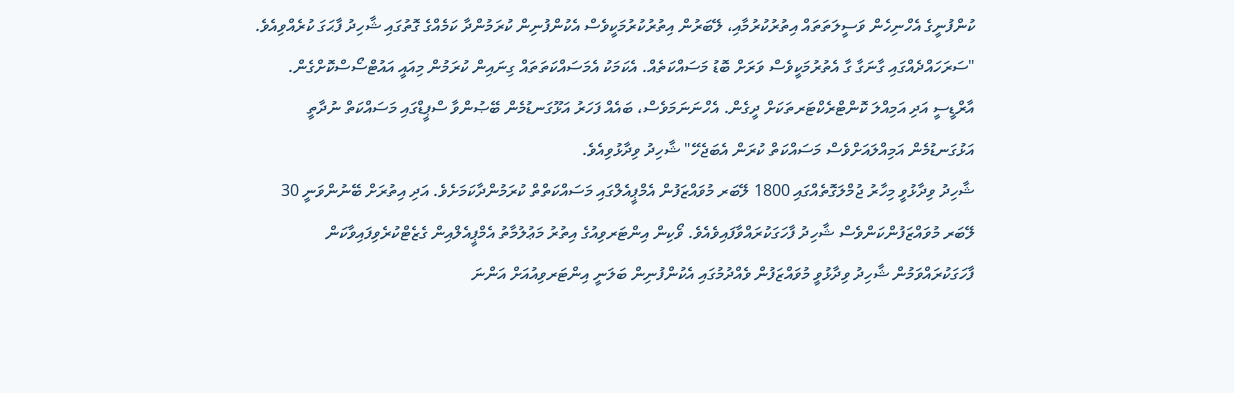ކުންފުނީގެ އެހްނިހެން ވަސީލަތަތައް އިތުރުކުރުމާއި، ލޭބަރުން އިތުރުކުރުމަކީވެސް އެކުންފުނިން ކުރަމުންދާ ކަމެއްގެ ގޮތުގައި ޝާހިދު ފާޙަގަ ކުރެއްވިއެވެ.
"ސަރަހައްދެއްގައި ގާނަގާ ގާ އެތުރުމަކީވެސް ވަރަށް ބޮޑު މަސައްކަތެއް. އެކަމަކު އެމަސައްކަތަތައް ގިނައިން ކުރަމުން މިއައީ އައުޓްސޯސްކޮށްގެން. އާރްޑީސީ އަދި އަމިއްލަ ކޮންޓްރެކްޓަރތަކަށް ދީގެން. އެހްނަނަމަވެސް، ބައެއް ފަހަރު އަޅޫގަނޑުމެން ބޭޞުންވާ ސްޕީޑްގައި މަސައްކަތް ނުދާތީ އަޅުގަނޑުމެން އަމިއްލައަށްވެސް މަސައްކަތް ކުރަން އެބަޖެހޭ" ޝާހިދު ވިދާޅުވިއެވެ.
ޝާހިދު ވިދާޅުވީ މިހާރު ޖުމްލަގޮތެއްގައި 1800 ލޭބަރ މުވައްޒަފުން އެމްޕީއެލްގައި މަސައްކަތްތް ކުރަމުންދާކަމަށެވެ. އަދި އިތުރަށް ބޭނުންވަނީ 30 ލޭބަރ މުވައްޒަފުންކަންވެސް ޝާހިދު ފާހަގަކުރައްވާފައިވެއެވެ. ވޯކިން އިންޓަރވިއުގެ އިތުރު މަޢުލުމާތު އެމްޕީއެލްއިން ގެޒެޓްކުރެވިފައިވާކަން ފާހަގަކުރައްވަމުން ޝާހިދު ވިދާޅުވީ މުވައްޒަފުން ވެއްދުމުގައި އެކުންފުނިން ބަލަނީ އިންޓަރވިއުއަށް އަންނަ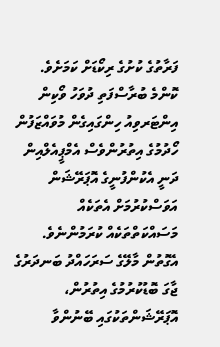ފަރާތުގެ ކުށުގެ ރިކޯޑަށް ކަމަށެވެ.
ކޮންމެ ބުރާސްފަތި ދުވަހު ވޯކިން އިންޓަރވިއު ހިންގައިގެން މުވައްޒަފުން ހޯދުމުގެ އިތުރުންވެސް އެމްޕީއެލްއިން ދަނީ އެކުންފުނީގެ އޮޕަރޭޝަން އަވަސްކުރުމަށް އެތަކެއް މަސައްކަތްތަކެއް ކުރަމުންނެވެ. އެގޮތުން މާލޭގެ ސަރަހައްދު ބަނދަރުގެ ޖާގަ ބޮޑުކުރުމުގެ އިތުރުން، އޮޕަރޭޝަންތަކުގައި ބޭނުންވާ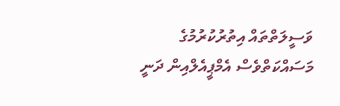ވަސީލަތްތައް އިތުރުކުރުމުގެ މަސައްކަތްވެސް އެމްޕީއެލްއިން ދަނީ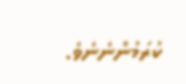ކުރަމުންނެނެވެ.